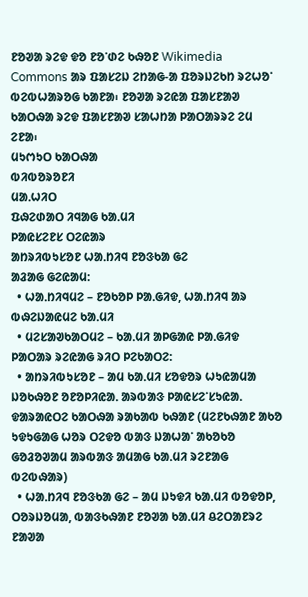ᱱᱚᱣᱟ ᱨᱮᱫ ᱫᱚ ᱱᱚᱸᱰᱮ ᱠᱷᱚᱱ Wikimedia Commons ᱟᱨ ᱯᱟᱥᱮᱡ ᱮᱴᱟᱜ-ᱟ ᱯᱚᱨᱡᱮᱠᱴ ᱨᱮᱦᱚᱸ ᱵᱮᱵᱦᱟᱨᱚᱜ ᱠᱟᱱᱟ᱾ ᱱᱚᱣᱟ ᱨᱮᱭᱟ ᱯᱟᱥᱱᱟᱣ ᱠᱟᱛᱷᱟ ᱨᱮᱫ ᱯᱟᱥᱱᱟᱣ ᱥᱟᱦᱴᱟ ᱞᱟᱛᱟᱨᱨᱮ ᱮᱢ ᱮᱱᱟ᱾
ᱢᱩᱬᱩᱛ ᱠᱟᱛᱷᱟ
ᱵᱤᱵᱚᱨᱚᱱᱤ
ᱢᱟᱹᱦᱤᱛ
ᱯᱷᱮᱰᱟᱛ ᱤᱧᱟᱜ ᱠᱟᱹᱢᱤ
ᱞᱟᱭᱥᱮᱱᱥ ᱛᱮᱭᱟᱨ
ᱟᱴᱨᱤᱵᱩᱥᱚᱱ ᱦᱟᱹᱴᱤᱧ ᱱᱚᱝᱠᱟ ᱜᱮ
ᱟᱲᱟᱜ ᱜᱮᱭᱟᱢ:
  • ᱦᱟᱹᱴᱤᱧᱢᱮ – ᱱᱚᱠᱚᱞ ᱞᱟᱹᱜᱤᱫ, ᱦᱟᱹᱴᱤᱧ ᱟᱨ ᱵᱷᱮᱡᱟᱭᱢᱮ ᱠᱟᱹᱢᱤ
  • ᱢᱮᱥᱟᱣᱠᱟᱛᱢᱮ – ᱠᱟᱹᱢᱤ ᱟᱞᱜᱟᱭ ᱞᱟᱹᱜᱤᱫ
ᱞᱟᱛᱟᱨ ᱨᱮᱭᱟᱜ ᱨᱤᱛ ᱞᱮᱠᱟᱛᱮ:
  • ᱟᱴᱨᱤᱵᱩᱥᱚᱱ – ᱟᱢ ᱠᱟᱹᱢᱤ ᱥᱚᱫᱚᱨ ᱦᱩᱭᱟᱢᱟ ᱡᱚᱠᱷᱚᱱ ᱚᱱᱚᱞᱤᱭᱟᱹ ᱟᱨᱵᱟᱝ ᱞᱟᱭᱥᱮᱸᱥᱩᱭᱟᱹ ᱫᱟᱨᱟᱭᱛᱮ ᱠᱟᱛᱷᱟ ᱨᱟᱠᱟᱵ ᱠᱷᱟᱱ (ᱢᱮᱱᱠᱷᱟᱱ ᱟᱠᱚ ᱩᱫᱩᱜᱟᱜ ᱦᱚᱨ ᱛᱮᱫᱚ ᱵᱟᱝ ᱡᱟᱦᱟᱸ ᱟᱠᱚᱠᱚ ᱜᱚᱲᱚᱣᱟᱢ ᱟᱨᱵᱟᱝ ᱟᱢᱟᱜ ᱠᱟᱹᱢᱤ ᱨᱮᱱᱟᱜ ᱵᱮᱵᱷᱟᱨ)
  • ᱦᱟᱹᱴᱤᱧ ᱱᱚᱝᱠᱟ ᱜᱮ – ᱟᱢ ᱡᱩᱫᱤ ᱠᱟᱹᱢᱤ ᱵᱚᱫᱚᱞ, ᱛᱚᱨᱡᱚᱢᱟ, ᱵᱟᱝᱠᱷᱟᱱ ᱱᱚᱣᱟ ᱠᱟᱹᱢᱤ ᱪᱮᱛᱟᱱᱨᱮ ᱱᱟᱣᱟ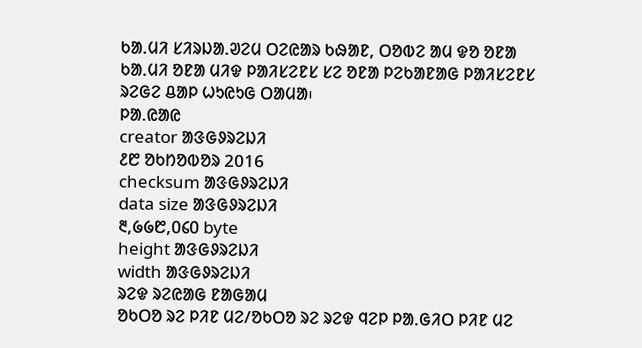ᱠᱟᱹᱢᱤ ᱥᱤᱨᱡᱟᱹᱣᱮᱢ ᱛᱮᱭᱟᱨ ᱠᱷᱟᱱ, ᱛᱚᱵᱮ ᱟᱢ ᱫᱚ ᱚᱱᱟ ᱠᱟᱹᱢᱤ ᱚᱱᱟ ᱢᱤᱫ ᱞᱟᱤᱥᱮᱱᱥ ᱥᱮ ᱚᱱᱟ ᱞᱮᱠᱟᱱᱟᱜ ᱞᱟᱤᱥᱮᱱᱥ ᱨᱮᱜᱮ ᱪᱟᱞ ᱦᱩᱭᱩᱜ ᱛᱟᱢᱟ᱾
ᱞᱟ.ᱭᱟᱭ
creator ᱟᱝᱜᱽᱨᱮᱡᱤ
᱒᱘ ᱚᱠᱴᱚᱵᱚᱨ 2016
checksum ᱟᱝᱜᱽᱨᱮᱡᱤ
data size ᱟᱝᱜᱽᱨᱮᱡᱤ
᱓,᱙᱙᱘,᱐᱔᱐ byte
height ᱟᱝᱜᱽᱨᱮᱡᱤ
width ᱟᱝᱜᱽᱨᱮᱡᱤ
ᱨᱮᱫ ᱨᱮᱭᱟᱜ ᱱᱟᱜᱟᱢ
ᱚᱠᱛᱚ ᱨᱮ ᱞᱤᱱ ᱢᱮ/ᱚᱠᱛᱚ ᱨᱮ ᱨᱮᱫ ᱧᱮᱞ ᱞᱟᱹᱜᱤᱛ ᱞᱤᱱ ᱢᱮ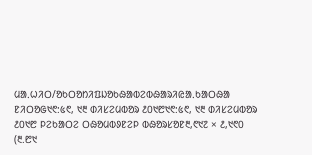ᱢᱟᱹᱦᱤᱛ/ᱚᱠᱛᱚᱴᱤᱯᱡᱚᱠᱷᱟᱵᱮᱵᱷᱟᱨᱤᱭᱟᱹᱠᱟᱛᱷᱟ
ᱱᱤᱛᱚᱜ᱑᱖:᱕᱖, ᱑᱓ ᱰᱤᱥᱮᱢᱵᱚᱨ ᱒᱐᱑᱘᱑᱖:᱕᱖, ᱑᱓ ᱰᱤᱥᱮᱢᱵᱚᱨ ᱒᱐᱑᱘ ᱞᱮᱠᱟᱛᱮ ᱛᱷᱚᱢᱵᱽᱱᱮᱞ ᱵᱷᱚᱨᱥᱚᱱ᱓,᱖᱑᱗ × ᱒,᱑᱖᱐ (᱓.᱘᱑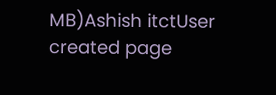MB)Ashish itctUser created page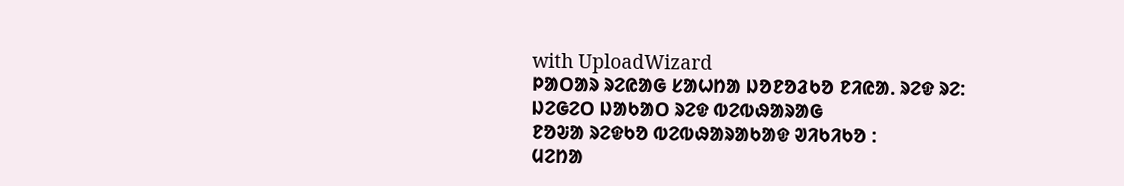with UploadWizard
ᱞᱟᱛᱟᱨ ᱨᱮᱭᱟᱜ ᱥᱟᱦᱴᱟ ᱡᱚᱱᱚᱲᱠᱚ ᱱᱤᱭᱟᱹ ᱨᱮᱫ ᱨᱮ:
ᱡᱮᱜᱮᱛ ᱡᱟᱠᱟᱛ ᱨᱮᱫ ᱵᱮᱵᱷᱟᱨᱟᱜ
ᱱᱚᱶᱟ ᱨᱮᱫᱠᱚ ᱵᱮᱵᱷᱟᱨᱟᱠᱟᱫ ᱣᱤᱠᱤᱠᱚ :
ᱢᱮᱴᱟ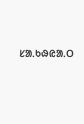ᱥᱟᱹᱠᱷᱭᱟᱹᱛ